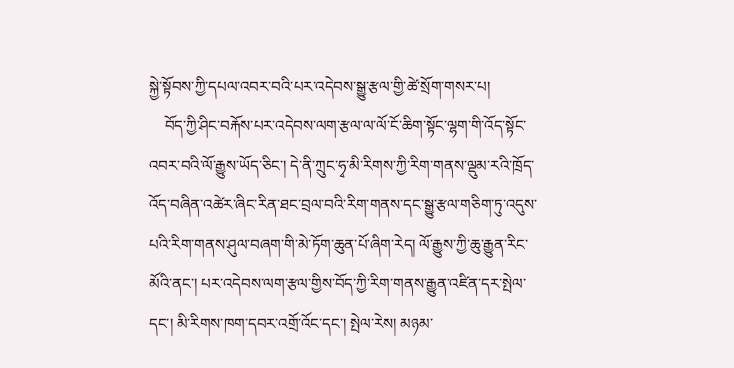སྐྱེ་སྟོབས་ཀྱི་དཔལ་འབར་བའི་པར་འདེབས་སྒྱུ་རྩལ་གྱི་ཚེ་སྲོག་གསར་པ།
    བོད་ཀྱི་ཤིང་བརྐོས་པར་འདེབས་ལག་རྩལ་ལ་ལོ་ངོ་ཆིག་སྟོང་ལྷག་གི་འོད་སྟོང་འབར་བའི་ལོ་རྒྱུས་ཡོད་ཅིང་། དེ་ནི་ཀྲུང་ཧྭ་མི་རིགས་ཀྱི་རིག་གནས་ལྡུམ་རའི་ཁྲོད་འོད་བཞིན་འཚེར་ཞིང་རིན་ཐང་བྲལ་བའི་རིག་གནས་དང་སྒྱུ་རྩལ་གཅིག་ཏུ་འདུས་པའི་རིག་གནས་ཤུལ་བཞག་གི་མེ་ཏོག་ཆུན་པོ་ཞིག་རེད། ལོ་རྒྱུས་ཀྱི་ཆུ་རྒྱུན་རིང་མོའི་ནང་། པར་འདེབས་ལག་རྩལ་གྱིས་བོད་ཀྱི་རིག་གནས་རྒྱུན་འཛིན་དར་སྤེལ་དང་། མི་རིགས་ཁག་དབར་འགྲོ་འོང་དང་། སྤེལ་རེས། མཉམ་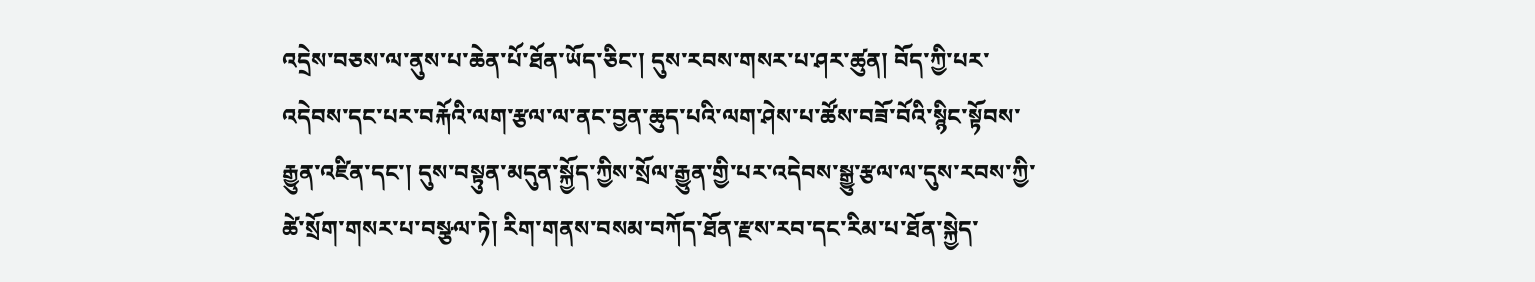འདྲེས་བཅས་ལ་ནུས་པ་ཆེན་པོ་ཐོན་ཡོད་ཅིང་། དུས་རབས་གསར་པ་ཤར་ཚུན། བོད་ཀྱི་པར་འདེབས་དང་པར་བརྐོའི་ལག་རྩལ་ལ་ནང་བྱན་ཆུད་པའི་ལག་ཤེས་པ་ཚོས་བཟོ་བོའི་སྙིང་སྟོབས་རྒྱུན་འཛིན་དང་། དུས་བསྟུན་མདུན་སྐྱོད་ཀྱིས་སྲོལ་རྒྱུན་གྱི་པར་འདེབས་སྒྱུ་རྩལ་ལ་དུས་རབས་ཀྱི་ཚེ་སྲོག་གསར་པ་བསྩལ་ཏེ། རིག་གནས་བསམ་བཀོད་ཐོན་རྫས་རབ་དང་རིམ་པ་ཐོན་སྐྱེད་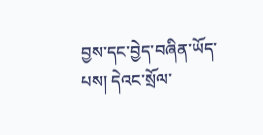བྱས་དང་བྱེད་བཞིན་ཡོད་པས། དེའང་སྲོལ་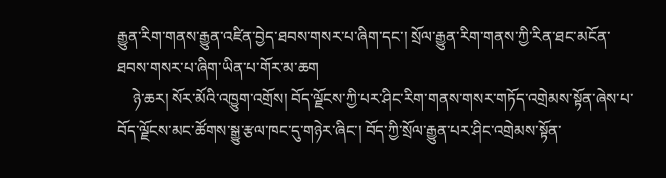རྒྱུན་རིག་གནས་རྒྱུན་འཛིན་བྱེད་ཐབས་གསར་པ་ཞིག་དང་། སྲོལ་རྒྱུན་རིག་གནས་ཀྱི་རིན་ཐང་མངོན་ཐབས་གསར་པ་ཞིག་ཡིན་པ་གོར་མ་ཆག
    ཉེ་ཆར། སོར་མོའི་འཁྱུག་འགྲོས། བོད་ལྗོངས་ཀྱི་པར་ཤིང་རིག་གནས་གསར་གཏོད་འགྲེམས་སྟོན་ཞེས་པ་བོད་ལྗོངས་མང་ཚོགས་སྒྱུ་རྩལ་ཁང་དུ་གཉེར་ཞིང་། བོད་ཀྱི་སྲོལ་རྒྱུན་པར་ཤིང་འགྲེམས་སྟོན་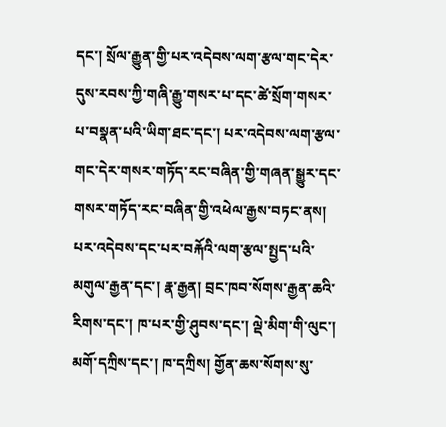དང་། སྲོལ་རྒྱུན་གྱི་པར་འདེབས་ལག་རྩལ་གང་དེར་དུས་རབས་ཀྱི་གཞི་རྒྱུ་གསར་པ་དང་ཚེ་སྲོག་གསར་པ་བསྣན་པའི་ཡིག་ཐང་དང་། པར་འདེབས་ལག་རྩལ་གང་དེར་གསར་གཏོད་རང་བཞིན་གྱི་གཞན་སྒྱུར་དང་གསར་གཏོད་རང་བཞིན་གྱི་འཕེལ་རྒྱས་བཏང་ནས། པར་འདེབས་དང་པར་བརྐོའི་ལག་རྩལ་སྤྱད་པའི་མགུལ་རྒྱན་དང་། རྣ་རྒྱན། བྲང་ཁབ་སོགས་རྒྱན་ཆའི་རིགས་དང་། ཁ་པར་གྱི་ཤུབས་དང་། ལྡེ་མིག་གི་ལུང་། མགོ་དཀྲིས་དང་། ཁ་དཀྲིས། གྱོན་ཆས་སོགས་སུ་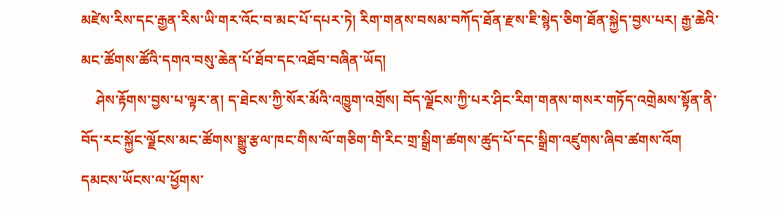མཛེས་རིས་དང་རྒྱན་རིས་ཡི་གར་འོང་བ་མང་པོ་དཔར་ཏེ། རིག་གནས་བསམ་བཀོད་ཐོན་རྫས་ཇི་སྙེད་ཅིག་ཐོན་སྐྱེད་བྱས་པར། རྒྱ་ཆེའི་མང་ཚོགས་ཚོའི་དགའ་བསུ་ཆེན་པོ་ཐོབ་དང་འཐོབ་བཞིན་ཡོད།
    ཤེས་རྟོགས་བྱས་པ་ལྟར་ན། ད་ཐེངས་ཀྱི་སོར་མོའི་འཁྱུག་འགྲོས། བོད་ལྗོངས་ཀྱི་པར་ཤིང་རིག་གནས་གསར་གཏོད་འགྲེམས་སྟོན་ནི་བོད་རང་སྐྱོང་ལྗོངས་མང་ཚོགས་སྒྱུ་རྩལ་ཁང་གིས་ལོ་གཅིག་གི་རིང་གྲ་སྒྲིག་ཚགས་ཚུད་པོ་དང་སྒྲིག་འཛུགས་ཞིབ་ཚགས་འོག དམངས་ཡོངས་ལ་ཕྱོགས་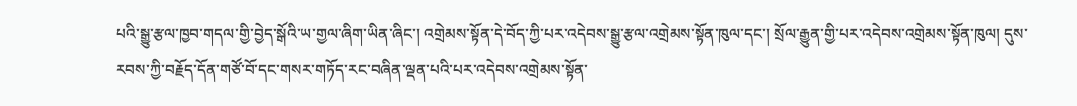པའི་སྒྱུ་རྩལ་ཁྱབ་གདལ་གྱི་བྱེད་སྒོའི་ཡ་གྱལ་ཞིག་ཡིན་ཞིང་། འགྲེམས་སྟོན་དེ་བོད་ཀྱི་པར་འདེབས་སྒྱུ་རྩལ་འགྲེམས་སྟོན་ཁུལ་དང་། སྲོལ་རྒྱུན་གྱི་པར་འདེབས་འགྲེམས་སྟོན་ཁུལ། དུས་རབས་ཀྱི་བརྗོད་དོན་གཙོ་བོ་དང་གསར་གཏོད་རང་བཞིན་ལྡན་པའི་པར་འདེབས་འགྲེམས་སྟོན་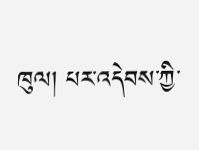ཁུལ། པར་འདེབས་ཀྱི་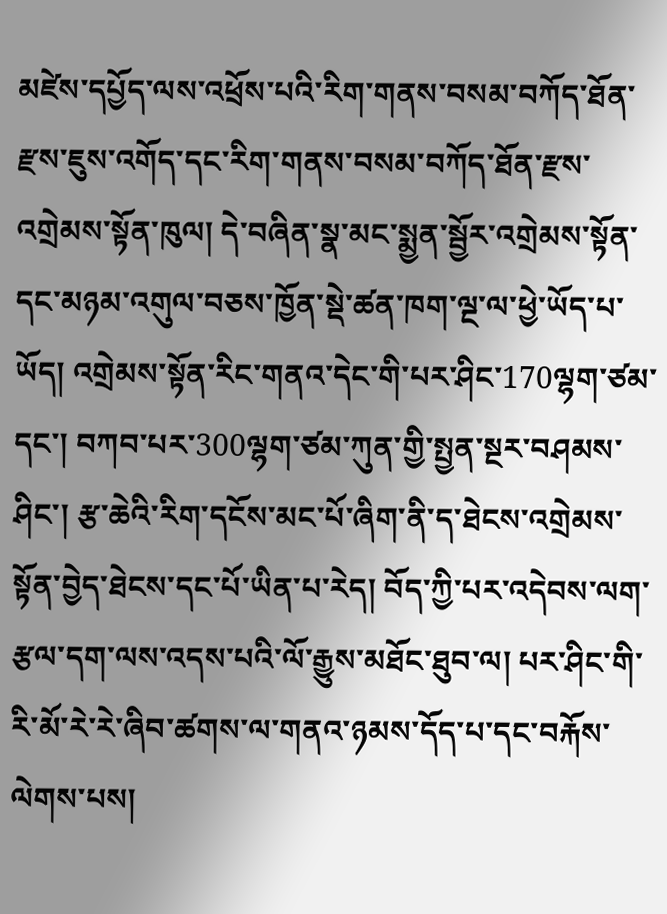མཛེས་དཔྱོད་ལས་འཕྲོས་པའི་རིག་གནས་བསམ་བཀོད་ཐོན་རྫས་ཇུས་འགོད་དང་རིག་གནས་བསམ་བཀོད་ཐོན་རྫས་འགྲེམས་སྟོན་ཁུལ། དེ་བཞིན་སྣ་མང་སྨྱན་སྦྱོར་འགྲེམས་སྟོན་དང་མཉམ་འགུལ་བཅས་ཁྱོན་སྡེ་ཚན་ཁག་ལྔ་ལ་ཕྱེ་ཡོད་པ་ཡོད། འགྲེམས་སྟོན་རིང་གནའ་དེང་གི་པར་ཤིང་170ལྷག་ཙམ་དང་། བཀབ་པར་300ལྷག་ཙམ་ཀུན་གྱི་སྤྱན་སྔར་བཤམས་ཤིང་། རྩ་ཆེའི་རིག་དངོས་མང་པོ་ཞིག་ནི་ད་ཐེངས་འགྲེམས་སྟོན་བྱེད་ཐེངས་དང་པོ་ཡིན་པ་རེད། བོད་ཀྱི་པར་འདེབས་ལག་རྩལ་དག་ལས་འདས་པའི་ལོ་རྒྱུས་མཐོང་ཐུབ་ལ། པར་ཤིང་གི་རི་མོ་རེ་རེ་ཞིབ་ཚགས་ལ་གནའ་ཉམས་དོད་པ་དང་བརྐོས་ལེགས་པས།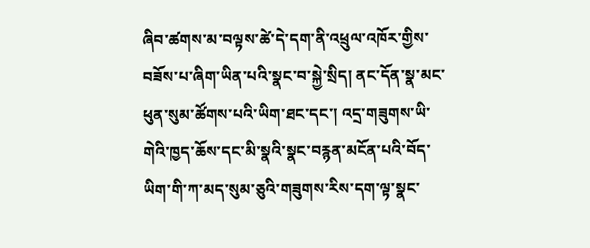ཞིབ་ཚགས་མ་བལྟས་ཚེ་དེ་དག་ནི་འཕྲུལ་འཁོར་གྱིས་བཟོས་པ་ཞིག་ཡིན་པའི་སྣང་བ་སྐྱེ་སྲིད། ནང་དོན་སྣ་མང་ཕུན་སུམ་ཚོགས་པའི་ཡིག་ཐང་དང་། འདྲ་གཟུགས་ཡི་གེའི་ཁྱད་ཆོས་དང་མི་སྣའི་སྣང་བརྙན་མངོན་པའི་བོད་ཡིག་གི་ཀ་མད་སུམ་ཅུའི་གཟུགས་རིས་དག་ལྟ་སྣང་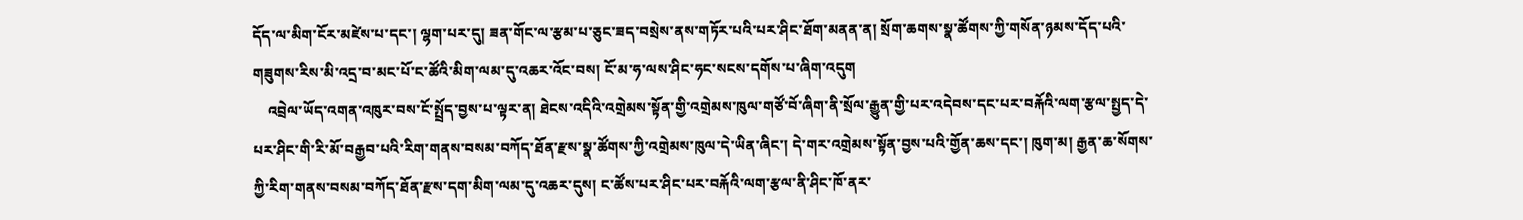དོད་ལ་མིག་ངོར་མཛེས་པ་དང་། ལྷག་པར་དུ། ཟན་གོང་ལ་རྩམ་པ་ཅུང་ཟད་བསྲེས་ནས་གཏོར་པའི་པར་ཤིང་ཐོག་མནན་ན། སྲོག་ཆགས་སྣ་ཚོགས་ཀྱི་གསོན་ཉམས་དོད་པའི་གཟུགས་རིས་མི་འདྲ་བ་མང་པོ་ང་ཚོའི་མིག་ལམ་དུ་འཆར་འོང་བས། ངོ་མ་ཧ་ལས་ཤིང་ཧང་སངས་དགོས་པ་ཞིག་འདུག
    འབྲེལ་ཡོད་འགན་འཁུར་བས་ངོ་སྤྲོད་བྱས་པ་ལྟར་ན། ཐེངས་འདིའི་འགྲེམས་སྟོན་གྱི་འགྲེམས་ཁུལ་གཙོ་བོ་ཞིག་ནི་སྲོལ་རྒྱུན་གྱི་པར་འདེབས་དང་པར་བརྐོའི་ལག་རྩལ་སྤྱད་དེ་པར་ཤིང་གི་རི་མོ་བརྒྱབ་པའི་རིག་གནས་བསམ་བཀོད་ཐོན་རྫས་སྣ་ཚོགས་ཀྱི་འགྲེམས་ཁུལ་དེ་ཡིན་ཞིང་། དེ་གར་འགྲེམས་སྟོན་བྱས་པའི་གྱོན་ཆས་དང་། ཁུག་མ། རྒྱན་ཆ་སོགས་ཀྱི་རིག་གནས་བསམ་བཀོད་ཐོན་རྫས་དག་མིག་ལམ་དུ་འཆར་དུས། ང་ཚོས་པར་ཤིང་པར་བརྐོའི་ལག་རྩལ་ནི་ཤིང་ཁོ་ནར་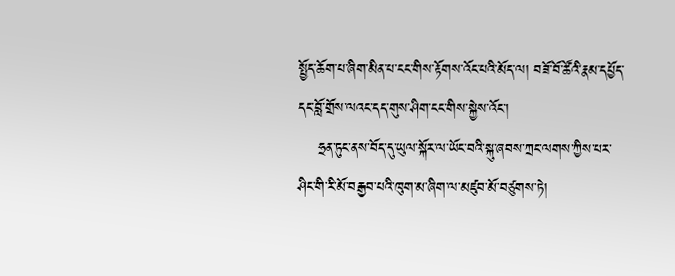སྤྱོད་ཆོག་པ་ཞིག་མིན་པ་ངང་གིས་རྟོགས་འོང་པའི་མོད་ལ། བཟོ་བོ་ཚོའི་རྣམ་དཔྱོད་དང་བློ་གྲོས་ལའང་དད་གུས་ཤིག་ངང་གིས་སྐྱེས་འོང་།
    ཧྲན་ཏུང་ནས་བོད་དུ་ཡུལ་སྐོར་ལ་ཡོང་བའི་སྐུ་ཞབས་ཀྲང་ལགས་ཀྱིས་པར་ཤིང་གི་རི་མོ་བརྒྱབ་པའི་ཁུག་མ་ཞིག་ལ་མཛུབ་མོ་བཙུགས་ཏེ།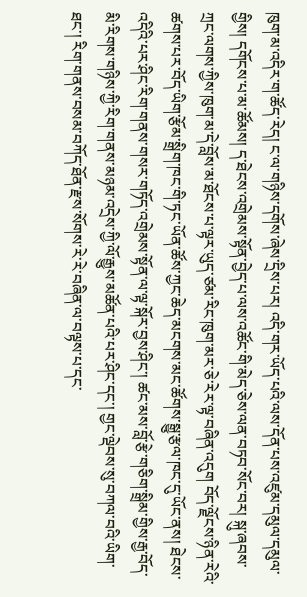ཁུག་མ་འདིར་ག་ཚོད་རེད། ང་ལ་གཉིས་དགོས་ཞེས་དྲིས་པར། འདི་གར་ཡོད་པའི་ལས་དོན་པས་འཛུམ་དམུལ་དམུལ་གྱིས། དགོངས་པ་མ་ཚོམས། ད་ཐེངས་འགྲེམས་སྟོན་བྱེད་པ་ལས་འཚོང་གི་མེད་ཅེས་ལན་བཏབ་སོང་བར། སྐུ་ཞབས་ཀྲང་ལགས་ཀྱིས་ཁུག་མ་དེ་བློས་མ་ཐོངས་པ་ལྟར་ཡུད་ཙམ་རིང་ཁུག་མར་ཅེ་རེར་ལྟ་བཞིན་འདུག བོད་ལྗོངས་ཉིན་རེའི་ཚགས་པར་བོད་ཡིག་རྩོམ་སྒྲིག་ཁང་གི་ཏང་ཡོན་ཚོས་ཀྱང་ཆེད་མངགས་མང་ཚོགས་སྒྱུ་རྩལ་ཁང་དུ་ཡོང་ནས། ཐེངས་འདིའི་པར་ཤིང་རིག་གནས་གསར་གཏོད་འགྲེམས་སྟོན་ལ་ལྟ་སྐོར་བྱས་ཤིང་། ཚང་མས་བློ་རྩེ་གཅིག་སྒྲིམ་གྱིས་རྒྱ་བོད་མི་རིགས་གཉིས་ཀྱི་རིག་གནས་མཉམ་འདྲེས་ཀྱི་ལོ་རྒྱུས་མཚོན་པའི་པར་ཤིང་དང་། གྱང་ལྡེབས་སུ་བཀལ་བའི་ཡིག་ཐང་། རིག་གནས་བསམ་བཀོད་ཐོན་རྫས་སོགས་རེ་རེ་བཞིན་ལ་བལྟས་པ་དང་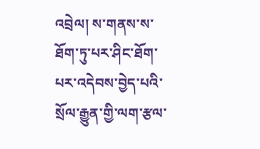འབྲེལ། ས་གནས་ས་ཐོག་ཏུ་པར་ཤིང་ཐོག་པར་འདེབས་བྱེད་པའི་སྲོལ་རྒྱུན་གྱི་ལག་རྩལ་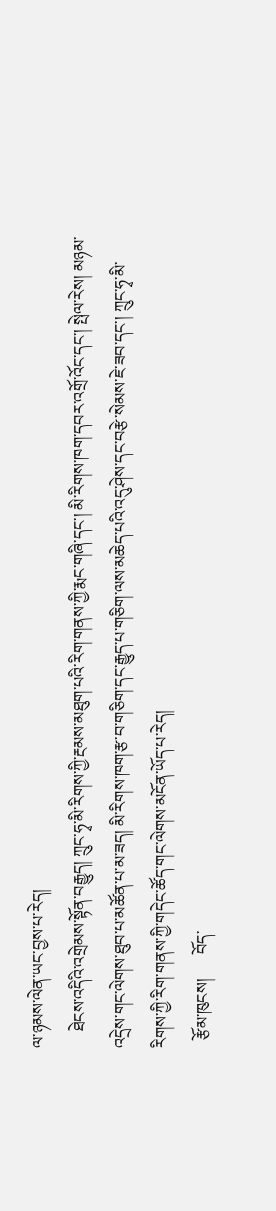ལ་ཉམས་ལེན་ཡང་བྱས་པ་རེད།
    ཐེངས་འདིའི་འགྲེམས་སྟོན་བརྒྱུད། ཀྲུང་ཧྭ་མི་རིགས་ཀྱི་རྔམས་མཐུག་པའི་རིག་གནས་ཀྱི་རྨང་གཞི་དང་། མི་རིགས་ཁག་དབར་འགྲོ་འོང་དང་། སྤེལ་རེས། མཉམ་འདྲེས་གང་ལེགས་ཐུབ་པ་མཚོན་པ་མ་ཟད། མི་རིགས་ཁག་རྩ་བ་གཅིག་དང་རྒྱུད་པ་གཅིག་ལས་མཆེད་པའི་འདུ་ཤེས་དང་བརྩེ་སེམས་ཇེ་ཟབ་དང་། ཀྲུང་ཧྭ་མི་རིགས་ཀྱི་རིག་གནས་ཀྱི་གདེང་ཚོད་གང་ལེགས་མངོན་ཡོད་པ་རེད།
  རྩོམ་ཁུངས།      བོད་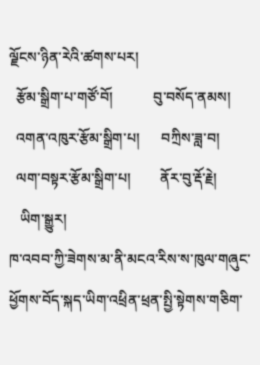ལྗོངས་ཉིན་རེའི་ཚགས་པར།
  རྩོམ་སྒྲིག་པ་གཙོ་བོ།           བུ་བསོད་ནམས།
  འགན་འཁུར་རྩོམ་སྒྲིག་པ།      བཀྲིས་ཟླ་བ།
  ལག་བསྟར་རྩོམ་སྒྲིག་པ།        ནོར་བུ་རྡོ་རྗེ།
   ཡིག་སྒྱུར།
ཁ་འབབ་ཀྱི་ཟེགས་མ་ནི་མངའ་རིས་ས་ཁུལ་གཞུང་ཕྱོགས་བོད་སྐད་ཡིག་འཕྲིན་ཕྲན་སྤྱི་སྟེགས་གཅིག་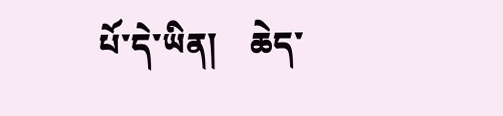པོ་དེ་ཡིན།    ཆེད་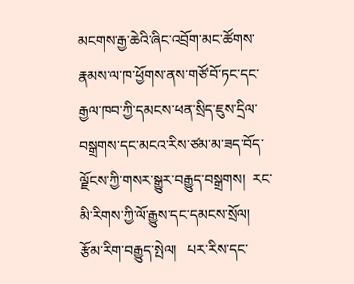མངགས་རྒྱ་ཆེའི་ཞིང་འབྲོག་མང་ཚོགས་རྣམས་ལ་ཁ་ཕྱོགས་ནས་གཙོ་བོ་ཏང་དང་རྒྱལ་ཁབ་ཀྱི་དམངས་ཕན་སྲིད་ཇུས་དྲིལ་བསྒྲགས་དང་མངའ་རིས་ཙམ་མ་ཟད་བོད་ལྗོངས་ཀྱི་གསར་སྒྱུར་བརྒྱུད་བསྒྲགས།  རང་མི་རིགས་ཀྱི་ལོ་རྒྱུས་དང་དམངས་སྲོལ།   རྩོམ་རིག་བརྒྱུད་སྤེལ།   པར་རིས་དང་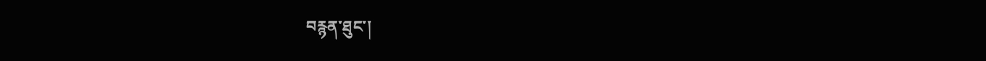བརྙན་ཐུང་།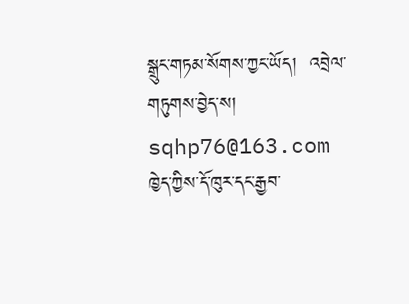སྒྲུང་གཏམ་སོགས་ཀྱང་ཡོད།  འབྲེལ་གཏུགས་བྱེད་ས། sqhp76@163.com
ཁྱེད་ཀྱིས་དོ་ཁུར་དང་རྒྱབ་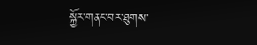སྐྱོར་གནང་བར་ཐུགས་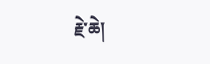རྗེ་ཆེ།